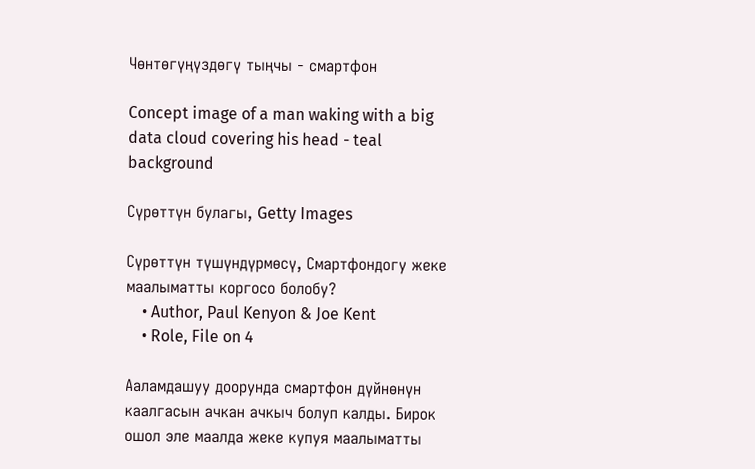Чөнтөгүңүздөгү тыңчы - смартфон

Concept image of a man waking with a big data cloud covering his head - teal background

Сүрөттүн булагы, Getty Images

Сүрөттүн түшүндүрмөсү, Смартфондогу жеке маалыматты коргосо болобу?
    • Author, Paul Kenyon & Joe Kent
    • Role, File on 4

Ааламдашуу доорунда смартфон дүйнөнүн каалгасын ачкан ачкыч болуп калды. Бирок ошол эле маалда жеке купуя маалыматты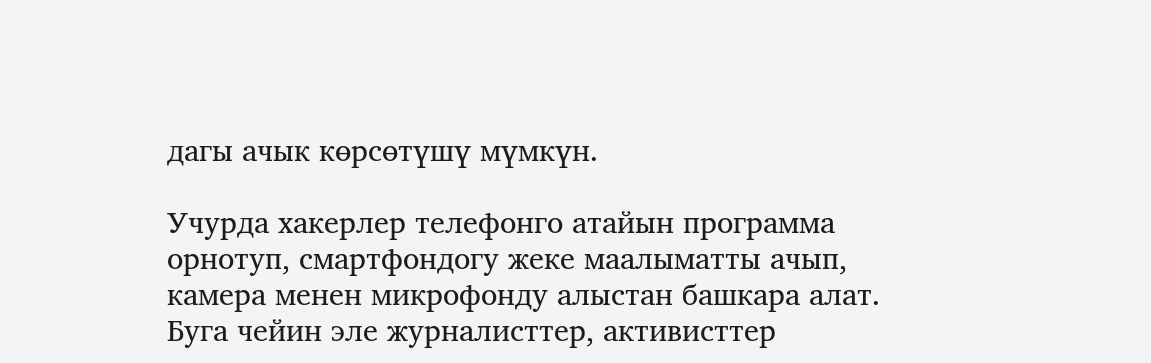дагы ачык көрсөтүшү мүмкүн.

Учурда хакерлер телефонго атайын программа орнотуп, смартфондогу жеке маалыматты ачып, камера менен микрофонду алыстан башкара алат. Буга чейин эле журналисттер, активисттер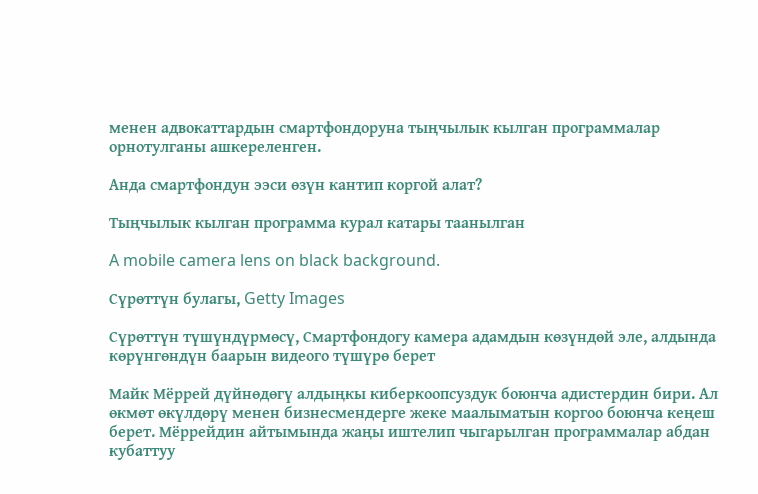менен адвокаттардын смартфондоруна тыңчылык кылган программалар орнотулганы ашкереленген.

Анда смартфондун ээси өзүн кантип коргой алат?

Тыңчылык кылган программа курал катары таанылган

A mobile camera lens on black background.

Сүрөттүн булагы, Getty Images

Сүрөттүн түшүндүрмөсү, Смартфондогу камера адамдын көзүндөй эле, алдында көрүнгөндүн баарын видеого түшүрө берет

Майк Мёррей дүйнөдөгү алдыңкы киберкоопсуздук боюнча адистердин бири. Ал өкмөт өкүлдөрү менен бизнесмендерге жеке маалыматын коргоо боюнча кеңеш берет. Мёррейдин айтымында жаңы иштелип чыгарылган программалар абдан кубаттуу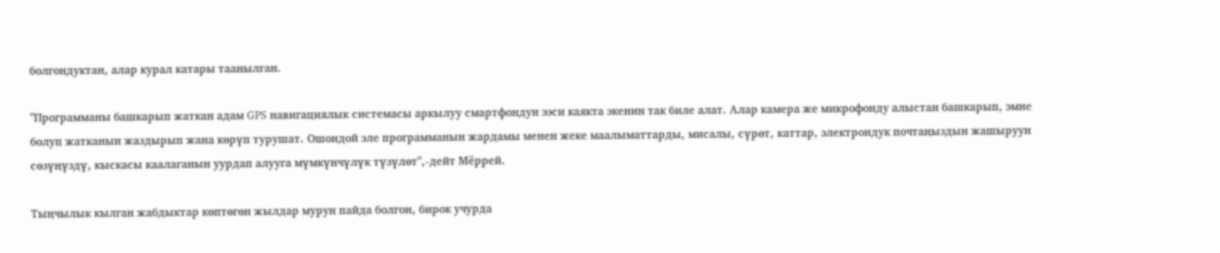болгондуктан, алар курал катары таанылган.

"Программаны башкарып жаткан адам GPS навигациялык системасы аркылуу смартфондун ээси каякта экенин так биле алат. Алар камера же микрофонду алыстан башкарып, эмне болуп жатканын жаздырып жана көрүп турушат. Ошондой эле программанын жардамы менен жеке маалыматтарды, мисалы, сүрөт, каттар, электрондук почтаңыздын жашыруун сөзүңүздү, кыскасы каалаганын уурдап алууга мүмкүнчүлүк түзүлөт",-дейт Мёррей.

Тыңчылык кылган жабдыктар көптөгөн жылдар мурун пайда болгон, бирок учурда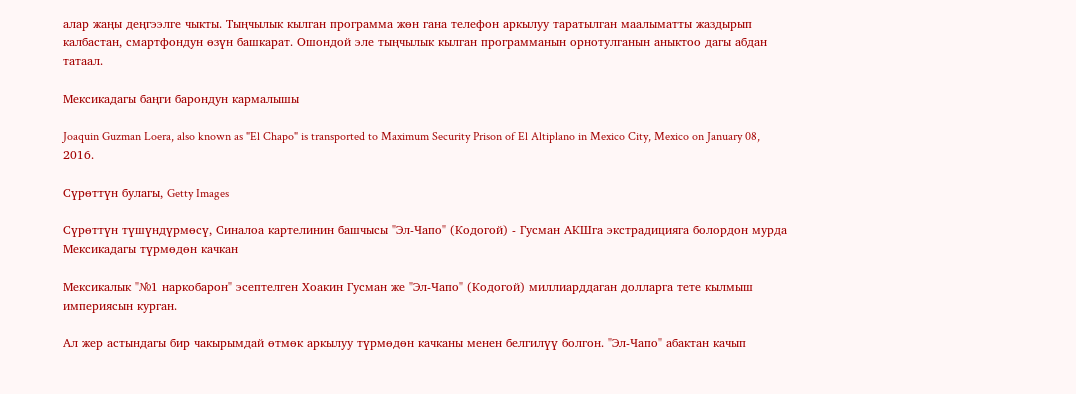алар жаңы деңгээлге чыкты. Тыңчылык кылган программа жөн гана телефон аркылуу таратылган маалыматты жаздырып калбастан, смартфондун өзүн башкарат. Ошондой эле тыңчылык кылган программанын орнотулганын аныктоо дагы абдан татаал.

Мексикадагы баңги барондун кармалышы

Joaquin Guzman Loera, also known as "El Chapo" is transported to Maximum Security Prison of El Altiplano in Mexico City, Mexico on January 08, 2016.

Сүрөттүн булагы, Getty Images

Сүрөттүн түшүндүрмөсү, Синалоа картелинин башчысы "Эл-Чапо" (Кодогой) - Гусман АКШга экстрадицияга болордон мурда Мексикадагы түрмөдөн качкан

Мексикалык "№1 наркобарон" эсептелген Хоакин Гусман же "Эл-Чапо" (Кодогой) миллиарддаган долларга тете кылмыш империясын курган.

Ал жер астындагы бир чакырымдай өтмөк аркылуу түрмөдөн качканы менен белгилүү болгон. "Эл-Чапо" абактан качып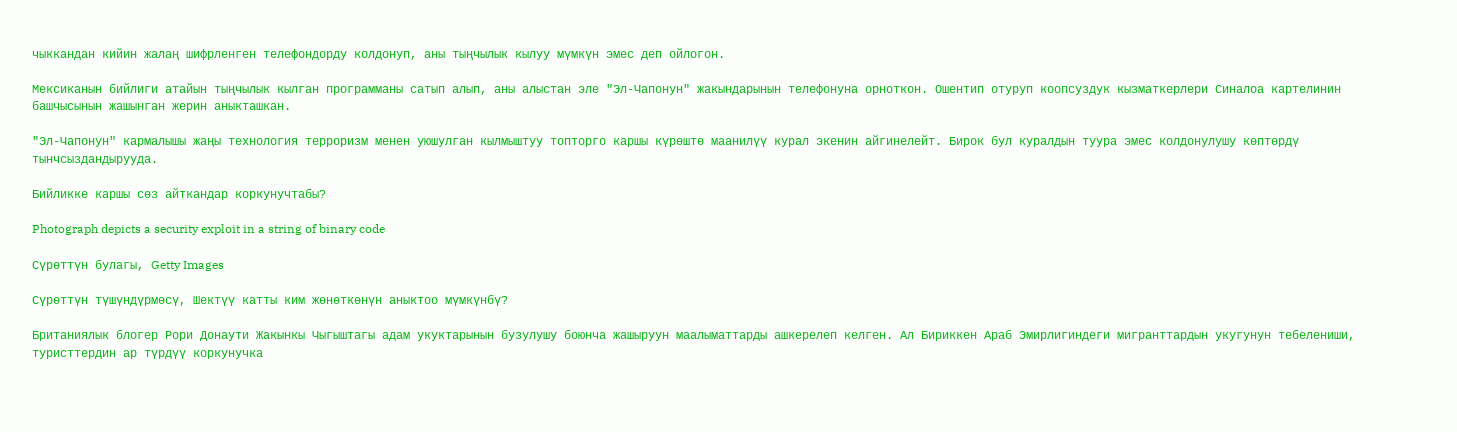чыккандан кийин жалаң шифрленген телефондорду колдонуп, аны тыңчылык кылуу мүмкүн эмес деп ойлогон.

Мексиканын бийлиги атайын тыңчылык кылган программаны сатып алып, аны алыстан эле "Эл-Чапонун" жакындарынын телефонуна орноткон. Ошентип отуруп коопсуздук кызматкерлери Синалоа картелинин башчысынын жашынган жерин аныкташкан.

"Эл-Чапонун" кармалышы жаңы технология терроризм менен уюшулган кылмыштуу топторго каршы күрөштө маанилүү курал экенин айгинелейт. Бирок бул куралдын туура эмес колдонулушу көптөрдү тынчсыздандырууда.

Бийликке каршы сөз айткандар коркунучтабы?

Photograph depicts a security exploit in a string of binary code

Сүрөттүн булагы, Getty Images

Сүрөттүн түшүндүрмөсү, Шектүү катты ким жөнөткөнүн аныктоо мүмкүнбү?

Британиялык блогер Рори Донаути Жакынкы Чыгыштагы адам укуктарынын бузулушу боюнча жашыруун маалыматтарды ашкерелеп келген. Ал Бириккен Араб Эмирлигиндеги мигранттардын укугунун тебелениши, туристтердин ар түрдүү коркунучка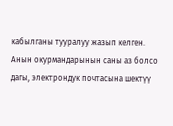кабылганы тууралуу жазып келген. Анын окурмандарынын саны аз болсо дагы, электрондук почтасына шектүү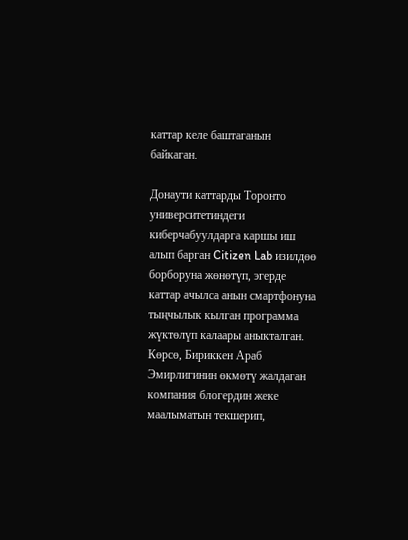каттар келе баштаганын байкаган.

Донаути каттарды Торонто университетиндеги киберчабуулдарга каршы иш алып барган Citizen Lab изилдөө борборуна жөнөтүп, эгерде каттар ачылса анын смартфонуна тыңчылык кылган программа жүктөлүп калаары аныкталган. Көрсө, Бириккен Араб Эмирлигинин өкмөтү жалдаган компания блогердин жеке маалыматын текшерип,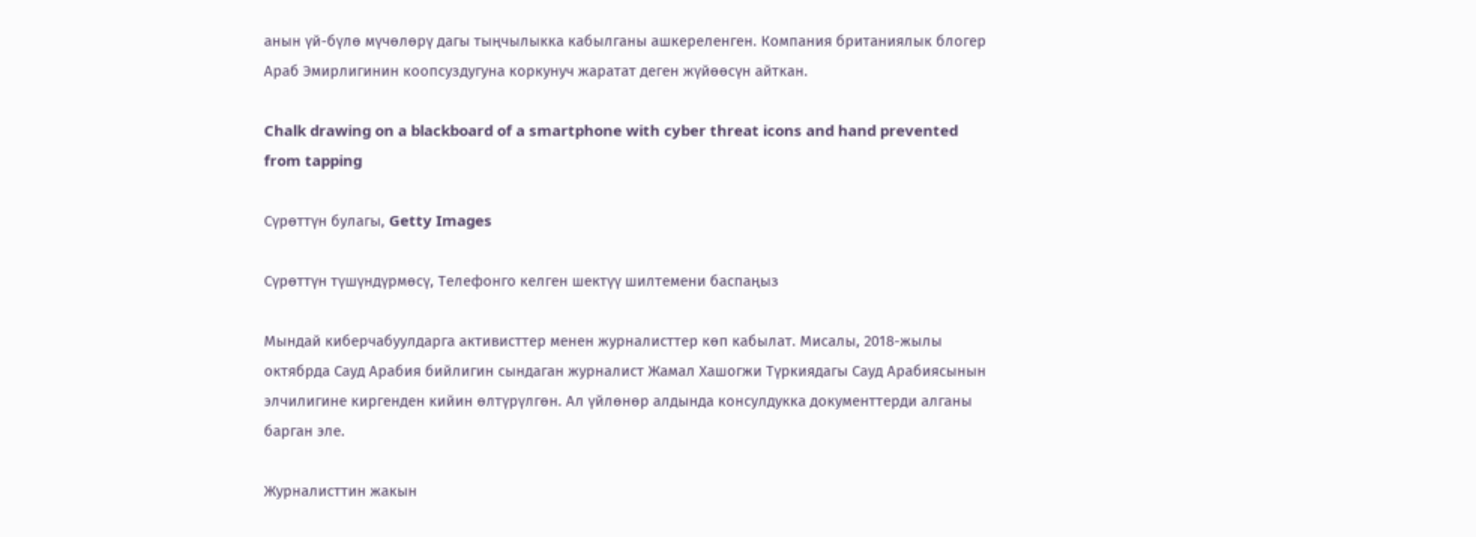анын үй-бүлө мүчөлөрү дагы тыңчылыкка кабылганы ашкереленген. Компания британиялык блогер Араб Эмирлигинин коопсуздугуна коркунуч жаратат деген жүйөөсүн айткан.

Chalk drawing on a blackboard of a smartphone with cyber threat icons and hand prevented from tapping

Сүрөттүн булагы, Getty Images

Сүрөттүн түшүндүрмөсү, Телефонго келген шектүү шилтемени баспаңыз

Мындай киберчабуулдарга активисттер менен журналисттер көп кабылат. Мисалы, 2018-жылы октябрда Сауд Арабия бийлигин сындаган журналист Жамал Хашогжи Түркиядагы Сауд Арабиясынын элчилигине киргенден кийин өлтүрүлгөн. Ал үйлөнөр алдында консулдукка документтерди алганы барган эле.

Журналисттин жакын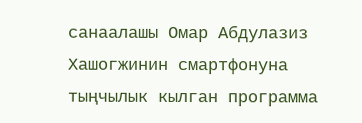санаалашы Омар Абдулазиз Хашогжинин смартфонуна тыңчылык кылган программа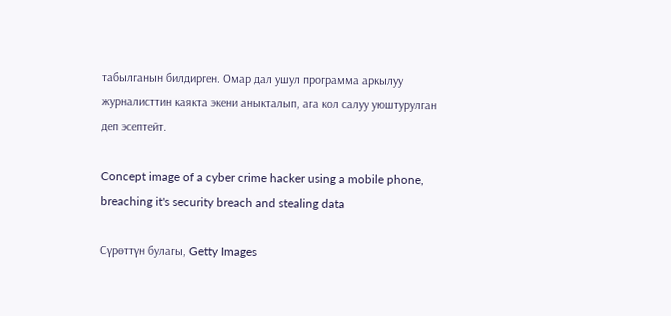табылганын билдирген. Омар дал ушул программа аркылуу журналисттин каякта экени аныкталып, ага кол салуу уюштурулган деп эсептейт.

Concept image of a cyber crime hacker using a mobile phone, breaching it's security breach and stealing data

Сүрөттүн булагы, Getty Images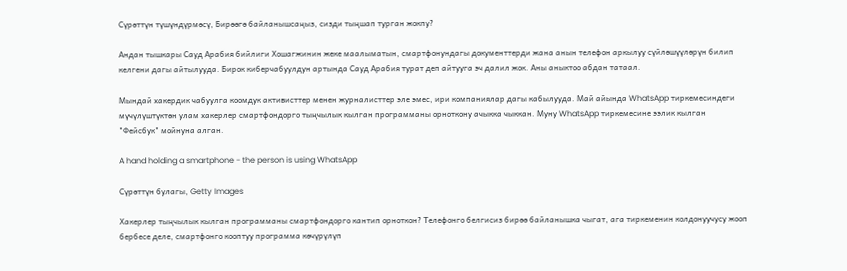Сүрөттүн түшүндүрмөсү, Бирөөгө байланышсаңыз, сизди тыңшап турган жокпу?

Андан тышкары Сауд Арабия бийлиги Хошагжинин жеке маалыматын, смартфонундагы документтерди жана анын телефон аркылуу сүйлөшүүлөрүн билип келгени дагы айтылууда. Бирок киберчабуулдун артында Сауд Арабия турат деп айтууга эч далил жок. Аны аныктоо абдан татаал.

Мындай хакердик чабуулга коомдук активисттер менен журналисттер эле эмес, ири компаниялар дагы кабылууда. Май айында WhatsApp тиркемесиндеги мүчүлүштүктөн улам хакерлер смартфондорго тыңчылык кылган программаны орноткону ачыкка чыккан. Муну WhatsApp тиркемесине ээлик кылган "Фейсбук" мойнуна алган.

A hand holding a smartphone - the person is using WhatsApp

Сүрөттүн булагы, Getty Images

Хакерлер тыңчылык кылган программаны смартфондорго кантип орноткон? Телефонго белгисиз бирөө байланышка чыгат, ага тиркеменин колдонуучусу жооп бербесе деле, смартфонго кооптуу программа көчүрүлүп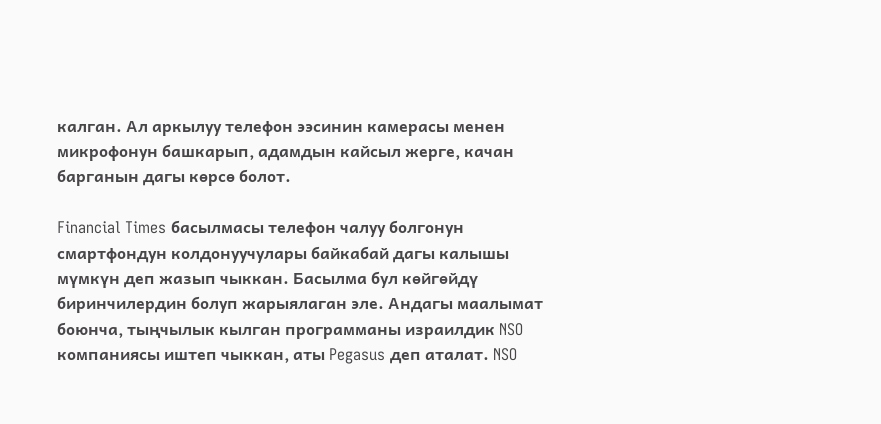калган. Ал аркылуу телефон ээсинин камерасы менен микрофонун башкарып, адамдын кайсыл жерге, качан барганын дагы көрсө болот.

Financial Times басылмасы телефон чалуу болгонун смартфондун колдонуучулары байкабай дагы калышы мүмкүн деп жазып чыккан. Басылма бул көйгөйдү биринчилердин болуп жарыялаган эле. Андагы маалымат боюнча, тыңчылык кылган программаны израилдик NSO компаниясы иштеп чыккан, аты Pegasus деп аталат. NSO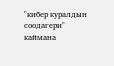"кибер куралдын соодагери" каймана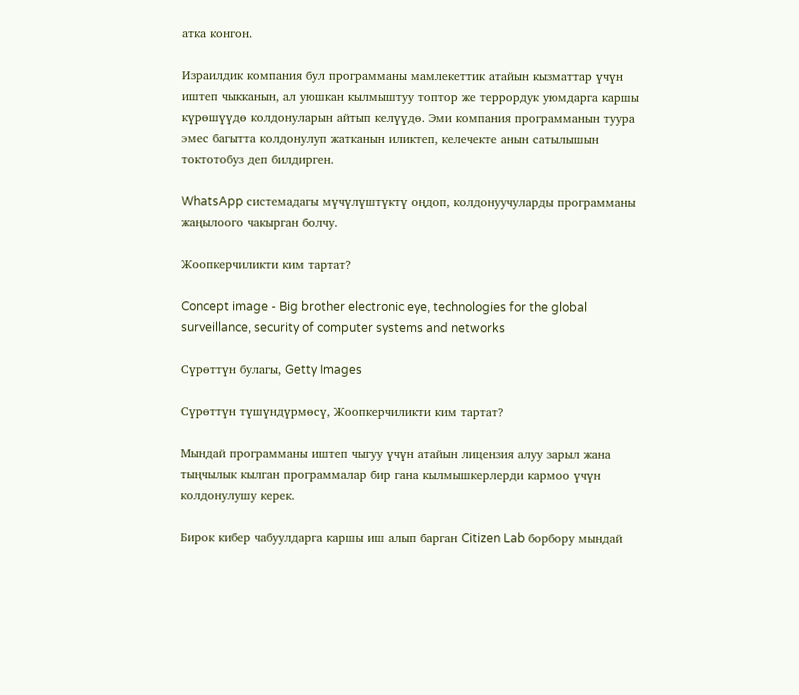атка конгон.

Израилдик компания бул программаны мамлекеттик атайын кызматтар үчүн иштеп чыкканын, ал уюшкан кылмыштуу топтор же террордук уюмдарга каршы күрөшүүдө колдонуларын айтып келүүдө. Эми компания программанын туура эмес багытта колдонулуп жатканын иликтеп, келечекте анын сатылышын токтотобуз деп билдирген.

WhatsApp системадагы мүчүлүштүктү оңдоп, колдонуучуларды программаны жаңылоого чакырган болчу.

Жоопкерчиликти ким тартат?

Concept image - Big brother electronic eye, technologies for the global surveillance, security of computer systems and networks

Сүрөттүн булагы, Getty Images

Сүрөттүн түшүндүрмөсү, Жоопкерчиликти ким тартат?

Мындай программаны иштеп чыгуу үчүн атайын лицензия алуу зарыл жана тыңчылык кылган программалар бир гана кылмышкерлерди кармоо үчүн колдонулушу керек.

Бирок кибер чабуулдарга каршы иш алып барган Citizen Lab борбору мындай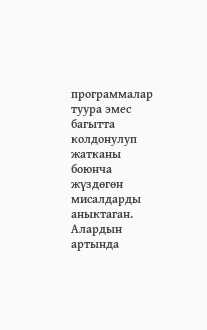программалар туура эмес багытта колдонулуп жатканы боюнча жүздөгөн мисалдарды аныктаган. Алардын артында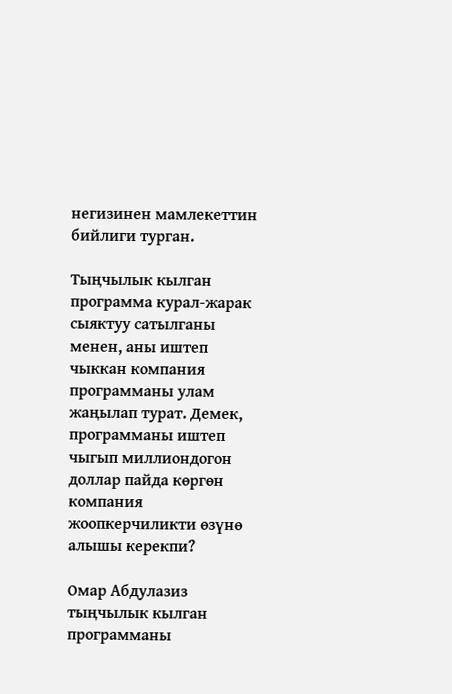негизинен мамлекеттин бийлиги турган.

Тыңчылык кылган программа курал-жарак сыяктуу сатылганы менен, аны иштеп чыккан компания программаны улам жаңылап турат. Демек, программаны иштеп чыгып миллиондогон доллар пайда көргөн компания жоопкерчиликти өзүнө алышы керекпи?

Омар Абдулазиз тыңчылык кылган программаны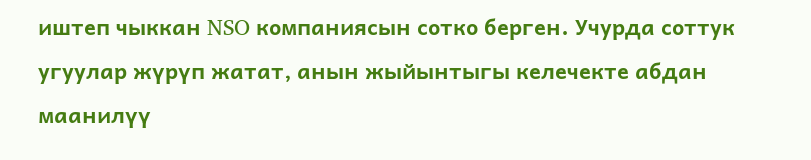иштеп чыккан NSO компаниясын сотко берген. Учурда соттук угуулар жүрүп жатат, анын жыйынтыгы келечекте абдан маанилүү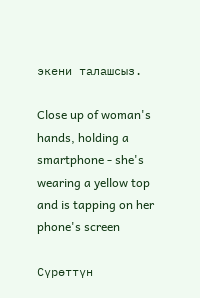экени талашсыз.

Close up of woman's hands, holding a smartphone - she's wearing a yellow top and is tapping on her phone's screen

Сүрөттүн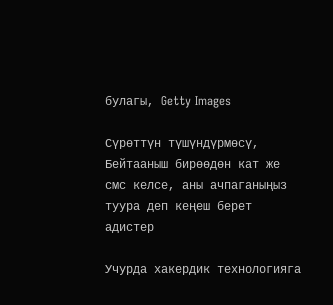булагы, Getty Images

Сүрөттүн түшүндүрмөсү, Бейтааныш бирөөдөн кат же смс келсе, аны ачпаганыңыз туура деп кеңеш берет адистер

Учурда хакердик технологияга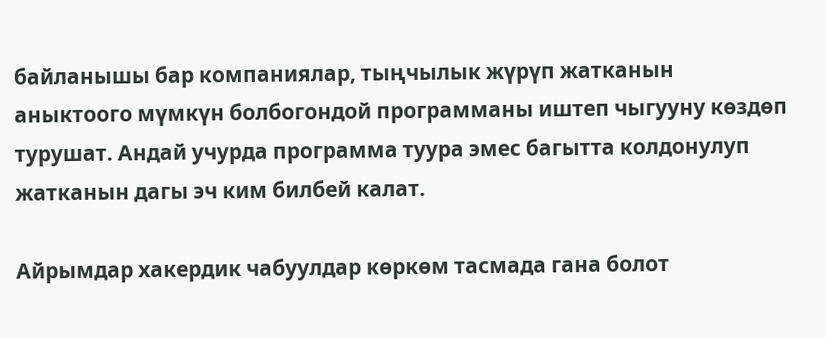байланышы бар компаниялар, тыңчылык жүрүп жатканын аныктоого мүмкүн болбогондой программаны иштеп чыгууну көздөп турушат. Андай учурда программа туура эмес багытта колдонулуп жатканын дагы эч ким билбей калат.

Айрымдар хакердик чабуулдар көркөм тасмада гана болот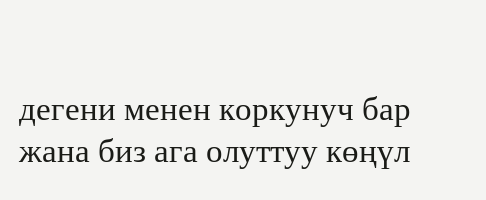дегени менен коркунуч бар жана биз ага олуттуу көңүл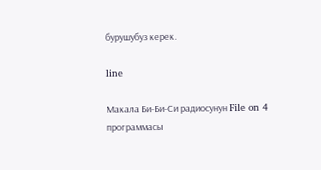бурушубуз керек.

line

Макала Би-Би-Си радиосунун File on 4 программасы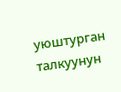уюштурган талкуунун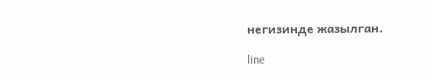негизинде жазылган.

line